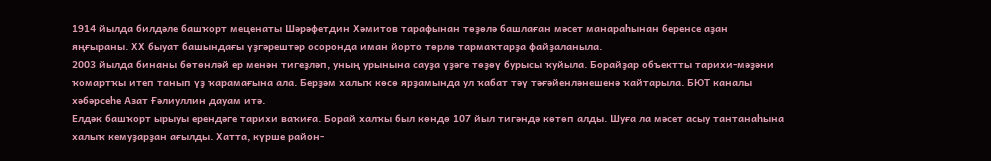1914 йылда билдәле башҡорт меценаты Шәрәфетдин Хәмитов тарафынан төҙөлә башлаған мәсет манараһынан беренсе аҙан яңғыраны. ХХ быуат башындағы үҙгәрештәр осоронда иман йорто төрлө тармаҡтарҙа файҙаланыла.
2003 йылда бинаны бөтөнләй ер менән тигеҙләп, уның урынына сауҙа үҙәге төҙөү бурысы ҡуйыла. Борайҙар объектты тарихи-мәҙәни ҡомартҡы итеп танып үҙ ҡарамағына ала. Берҙәм халыҡ көсө ярҙамында ул ҡабат тәү тәғәйенләнешенә ҡайтарыла. БЮТ каналы хәбәрсеһе Азат Ғәлиуллин дауам итә.
Елдәк башҡорт ырыуы ерендәге тарихи ваҡиға. Борай халҡы был көндө 107 йыл тигәндә көтөп алды. Шуға ла мәсет асыу тантанаһына халыҡ кемуҙарҙан ағылды. Хатта, күрше район-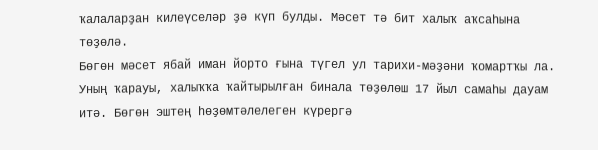ҡалаларҙан килеүселәр ҙә күп булды. Мәсет тә бит халыҡ аҡсаһына төҙөлә.
Бөгөн мәсет ябай иман йорто ғына түгел ул тарихи-мәҙәни ҡомартҡы ла. Уның ҡарауы, халыҡҡа ҡайтырылған бинала төҙөлөш 17 йыл самаһы дауам итә. Бөгөн эштең һөҙөмтәлелеген күрергә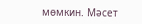мөмкин. Мәсет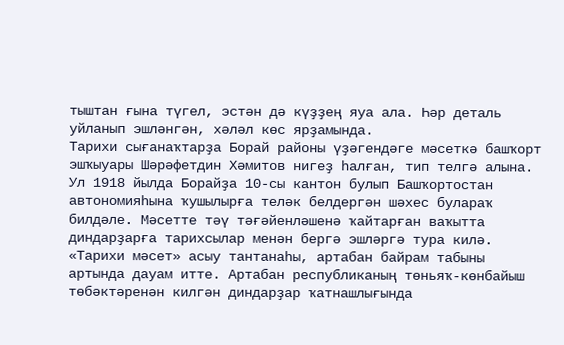тыштан ғына түгел, эстән дә күҙҙең яуа ала. Һәр деталь уйланып эшләнгән, хәләл көс ярҙамында.
Тарихи сығанаҡтарҙа Борай районы үҙәгендәге мәсеткә башҡорт эшҡыуары Шәрәфетдин Хәмитов нигеҙ һалған, тип телгә алына. Ул 1918 йылда Борайҙа 10-сы кантон булып Башҡортостан автономияһына ҡушылырға теләк белдергән шәхес булараҡ билдәле. Мәсетте тәү тәғәйенләшенә ҡайтарған ваҡытта диндарҙарға тарихсылар менән бергә эшләргә тура килә.
«Тарихи мәсет» асыу тантанаһы, артабан байрам табыны артында дауам итте. Артабан республиканың төньяҡ-көнбайыш төбәктәренән килгән диндарҙар ҡатнашлығында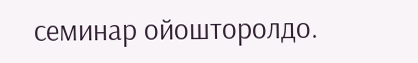семинар ойошторолдо.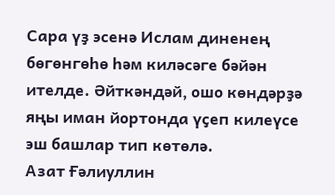Сара үҙ эсенә Ислам диненең бөгөнгөһө һәм киләсәге бәйән ителде. Әйткәндәй, ошо көндәрҙә яңы иман йортонда үҫеп килеүсе эш башлар тип көтөлә.
Азат Ғәлиуллин